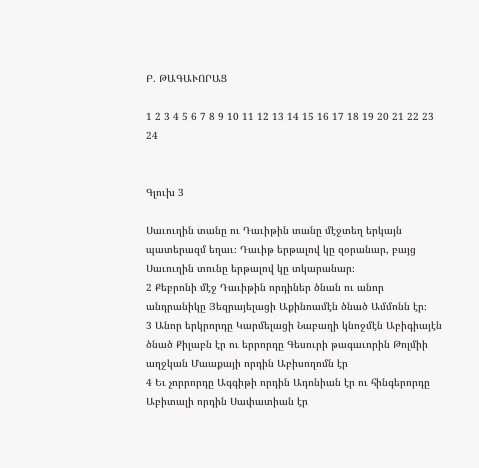Բ. ԹԱԳԱՒՈՐԱՑ

1 2 3 4 5 6 7 8 9 10 11 12 13 14 15 16 17 18 19 20 21 22 23 24


Գլուխ 3

Սաւուղին տանը ու Դաւիթին տանը մէջտեղ երկայն պատերազմ եղաւ։ Դաւիթ երթալով կը զօրանար, բայց Սաւուղին տունը երթալով կը տկարանար։
2 Քեբրոնի մէջ Դաւիթին որդիներ ծնան ու անոր անդրանիկը Յեզրայելացի Աքինոամէն ծնած Ամմոնն էր։
3 Անոր երկրորդը Կարմելացի Նաբաղի կնոջմէն Աբիգիայէն ծնած Քիլաբն էր ու երրորդը Գեսուրի թագաւորին Թոլմիի աղջկան Մաաքայի որդին Աբիսողոմն էր
4 Եւ չորրորդը Ագգիթի որդին Ադոնիան էր ու հինգերորդը Աբիտալի որդին Սափատիան էր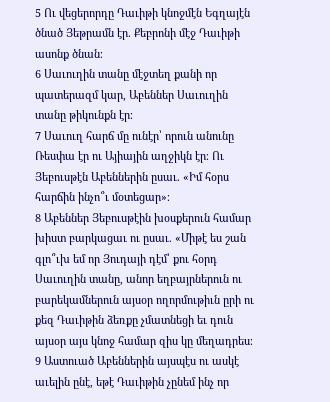5 Ու վեցերորդը Դաւիթի կնոջմէն Եգղայէն ծնած Յեթրամն էր. Քեբրոնի մէջ Դաւիթի ասոնք ծնան։
6 Սաւուղին տանը մէջտեղ քանի որ պատերազմ կար, Աբեններ Սաւուղին տանը թիկունքն էր։
7 Սաւուղ հարճ մը ունէր՝ որուն անունը Ռեսփա էր ու Այիային աղջիկն էր։ Ու Յեբուսթէն Աբեններին ըսաւ. «Իմ հօրս հարճին ինչո՞ւ մօտեցար»։
8 Աբեններ Յեբուսթէին խօսքերուն համար խիստ բարկացաւ ու ըսաւ. «Միթէ ես շան գլո՞ւխ եմ որ Յուդայի դէմ՝ քու հօրդ Սաւուղին տանը, անոր եղբայրներուն ու բարեկամներուն այսօր ողորմութիւն ըրի ու քեզ Դաւիթին ձեռքը չմատնեցի եւ դուն այսօր այս կնոջ համար զիս կը մեղադրես։
9 Աստուած Աբեններին այսպէս ու ասկէ աւելին ընէ, եթէ Դաւիթին չընեմ ինչ որ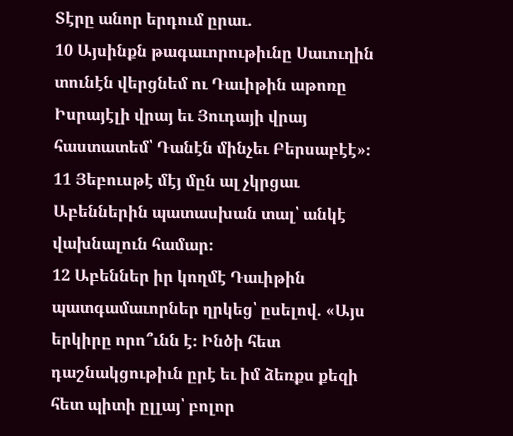Տէրը անոր երդում ըրաւ.
10 Այսինքն թագաւորութիւնը Սաւուղին տունէն վերցնեմ ու Դաւիթին աթոռը Իսրայէլի վրայ եւ Յուդայի վրայ հաստատեմ՝ Դանէն մինչեւ Բերսաբէէ»։
11 Յեբուսթէ մէյ մըն ալ չկրցաւ Աբեններին պատասխան տալ՝ անկէ վախնալուն համար։
12 Աբեններ իր կողմէ Դաւիթին պատգամաւորներ ղրկեց՝ ըսելով. «Այս երկիրը որո՞ւնն է։ Ինծի հետ դաշնակցութիւն ըրէ եւ իմ ձեռքս քեզի հետ պիտի ըլլայ՝ բոլոր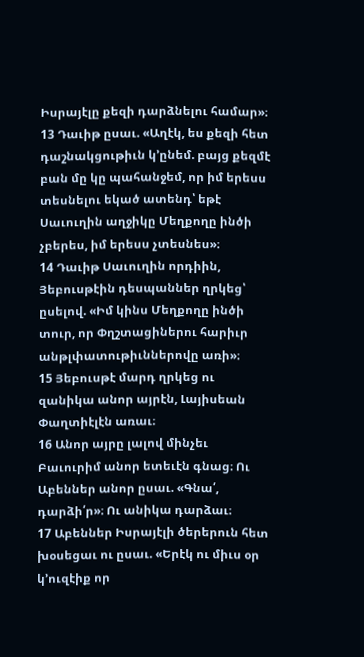Իսրայէլը քեզի դարձնելու համար»։
13 Դաւիթ ըսաւ. «Աղէկ, ես քեզի հետ դաշնակցութիւն կ’ընեմ. բայց քեզմէ բան մը կը պահանջեմ, որ իմ երեսս տեսնելու եկած ատենդ՝ եթէ Սաւուղին աղջիկը Մեղքողը ինծի չբերես, իմ երեսս չտեսնես»։
14 Դաւիթ Սաւուղին որդիին, Յեբուսթէին դեսպաններ ղրկեց՝ ըսելով. «Իմ կինս Մեղքողը ինծի տուր, որ Փղշտացիներու հարիւր անթլփատութիւններովը առի»։
15 Յեբուսթէ մարդ ղրկեց ու զանիկա անոր այրէն, Լայիսեան Փաղտիէլէն առաւ։
16 Անոր այրը լալով մինչեւ Բաւուրիմ անոր ետեւէն գնաց։ Ու Աբեններ անոր ըսաւ. «Գնա՛, դարձի՛ր»։ Ու անիկա դարձաւ։
17 Աբեններ Իսրայէլի ծերերուն հետ խօսեցաւ ու ըսաւ. «Երէկ ու միւս օր կ’ուզէիք որ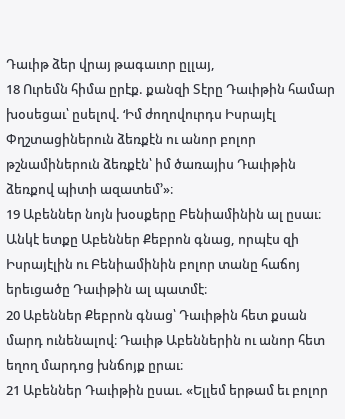Դաւիթ ձեր վրայ թագաւոր ըլլայ,
18 Ուրեմն հիմա ըրէք. քանզի Տէրը Դաւիթին համար խօսեցաւ՝ ըսելով. ‘Իմ ժողովուրդս Իսրայէլ Փղշտացիներուն ձեռքէն ու անոր բոլոր թշնամիներուն ձեռքէն՝ իմ ծառայիս Դաւիթին ձեռքով պիտի ազատեմ’»։
19 Աբեններ նոյն խօսքերը Բենիամինին ալ ըսաւ։ Անկէ ետքը Աբեններ Քեբրոն գնաց, որպէս զի Իսրայէլին ու Բենիամինին բոլոր տանը հաճոյ երեւցածը Դաւիթին ալ պատմէ։
20 Աբեններ Քեբրոն գնաց՝ Դաւիթին հետ քսան մարդ ունենալով։ Դաւիթ Աբեններին ու անոր հետ եղող մարդոց խնճոյք ըրաւ։
21 Աբեններ Դաւիթին ըսաւ. «Ելլեմ երթամ եւ բոլոր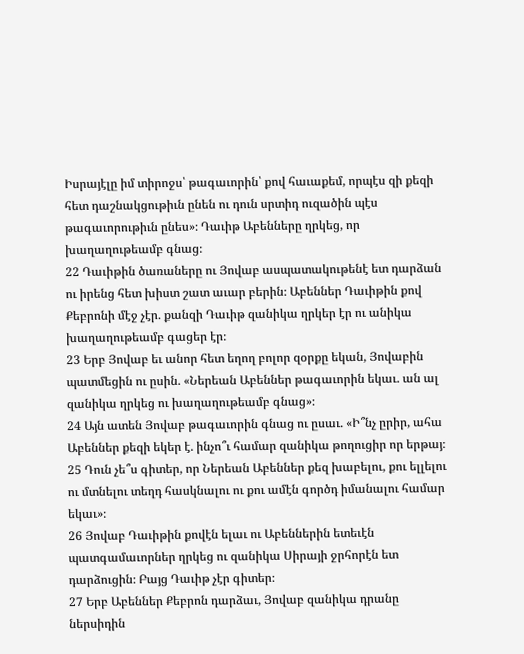Իսրայէլը իմ տիրոջս՝ թագաւորին՝ քով հաւաքեմ, որպէս զի քեզի հետ դաշնակցութիւն ընեն ու դուն սրտիդ ուզածին պէս թագաւորութիւն ընես»։ Դաւիթ Աբենները ղրկեց, որ խաղաղութեամբ գնաց։
22 Դաւիթին ծառաները ու Յովաբ ասպատակութենէ ետ դարձան ու իրենց հետ խիստ շատ աւար բերին։ Աբեններ Դաւիթին քով Քեբրոնի մէջ չէր. քանզի Դաւիթ զանիկա ղրկեր էր ու անիկա խաղաղութեամբ գացեր էր։
23 Երբ Յովաբ եւ անոր հետ եղող բոլոր զօրքը եկան, Յովաբին պատմեցին ու ըսին. «Ներեան Աբեններ թագաւորին եկաւ. ան ալ զանիկա ղրկեց ու խաղաղութեամբ գնաց»։
24 Այն ատեն Յովաբ թագաւորին գնաց ու ըսաւ. «Ի՞նչ ըրիր, ահա Աբեններ քեզի եկեր է. ինչո՞ւ համար զանիկա թողուցիր որ երթայ։
25 Դուն չե՞ս գիտեր, որ Ներեան Աբեններ քեզ խաբելու, քու ելլելու ու մտնելու տեղդ հասկնալու ու քու ամէն գործդ իմանալու համար եկաւ»։
26 Յովաբ Դաւիթին քովէն ելաւ ու Աբեններին ետեւէն պատգամաւորներ ղրկեց ու զանիկա Սիրայի ջրհորէն ետ դարձուցին։ Բայց Դաւիթ չէր գիտեր։
27 Երբ Աբեններ Քեբրոն դարձաւ, Յովաբ զանիկա դրանը ներսիդին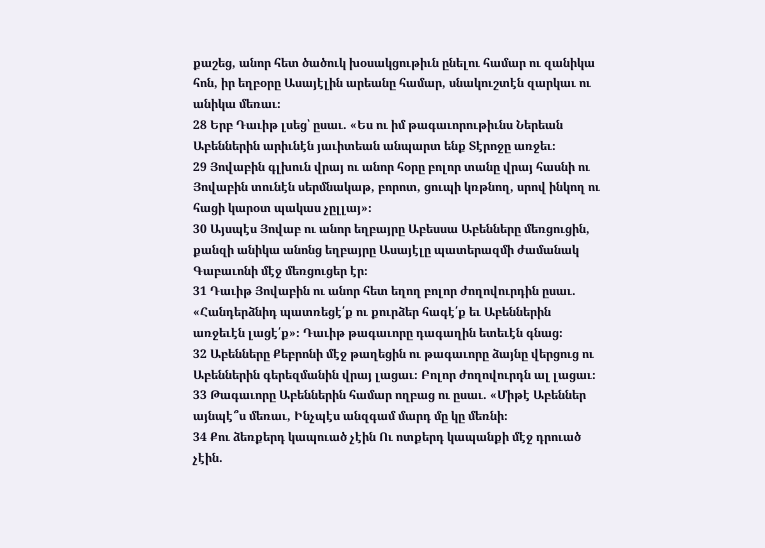քաշեց, անոր հետ ծածուկ խօսակցութիւն ընելու համար ու զանիկա հոն, իր եղբօրը Ասայէլին արեանը համար, սնակուշտէն զարկաւ ու անիկա մեռաւ։
28 Երբ Դաւիթ լսեց՝ ըսաւ. «Ես ու իմ թագաւորութիւնս Ներեան Աբեններին արիւնէն յաւիտեան անպարտ ենք Տէրոջը առջեւ։
29 Յովաբին գլխուն վրայ ու անոր հօրը բոլոր տանը վրայ հասնի ու Յովաբին տունէն սերմնակաթ, բորոտ, ցուպի կռթնող, սրով ինկող ու հացի կարօտ պակաս չըլլայ»։
30 Այսպէս Յովաբ ու անոր եղբայրը Աբեսսա Աբենները մեռցուցին, քանզի անիկա անոնց եղբայրը Ասայէլը պատերազմի ժամանակ Գաբաւոնի մէջ մեռցուցեր էր։
31 Դաւիթ Յովաբին ու անոր հետ եղող բոլոր ժողովուրդին ըսաւ. «Հանդերձնիդ պատռեցէ՛ք ու քուրձեր հագէ՛ք եւ Աբեններին առջեւէն լացէ՛ք»։ Դաւիթ թագաւորը դագաղին ետեւէն գնաց։
32 Աբենները Քեբրոնի մէջ թաղեցին ու թագաւորը ձայնը վերցուց ու Աբեններին գերեզմանին վրայ լացաւ։ Բոլոր ժողովուրդն ալ լացաւ։
33 Թագաւորը Աբեններին համար ողբաց ու ըսաւ. «Միթէ Աբեններ այնպէ՞ս մեռաւ, Ինչպէս անզգամ մարդ մը կը մեռնի։
34 Քու ձեռքերդ կապուած չէին Ու ոտքերդ կապանքի մէջ դրուած չէին.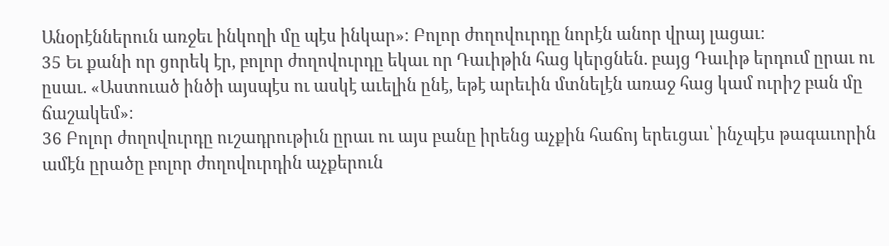Անօրէններուն առջեւ ինկողի մը պէս ինկար»։ Բոլոր ժողովուրդը նորէն անոր վրայ լացաւ։
35 Եւ քանի որ ցորեկ էր, բոլոր ժողովուրդը եկաւ որ Դաւիթին հաց կերցնեն. բայց Դաւիթ երդում ըրաւ ու ըսաւ. «Աստուած ինծի այսպէս ու ասկէ աւելին ընէ, եթէ արեւին մտնելէն առաջ հաց կամ ուրիշ բան մը ճաշակեմ»։
36 Բոլոր ժողովուրդը ուշադրութիւն ըրաւ ու այս բանը իրենց աչքին հաճոյ երեւցաւ՝ ինչպէս թագաւորին ամէն ըրածը բոլոր ժողովուրդին աչքերուն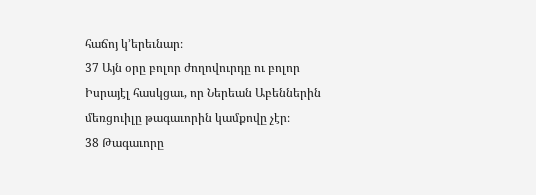հաճոյ կ’երեւնար։
37 Այն օրը բոլոր ժողովուրդը ու բոլոր Իսրայէլ հասկցաւ, որ Ներեան Աբեններին մեռցուիլը թագաւորին կամքովը չէր։
38 Թագաւորը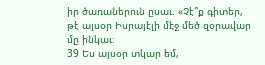իր ծառաներուն ըսաւ. «Չէ՞ք գիտեր, թէ այսօր Իսրայէլի մէջ մեծ զօրավար մը ինկաւ։
39 Ես այսօր տկար եմ,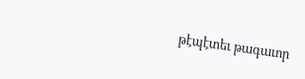թէպէտեւ թագաւոր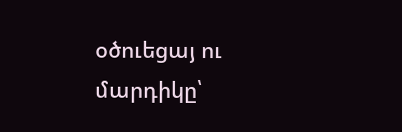օծուեցայ ու մարդիկը՝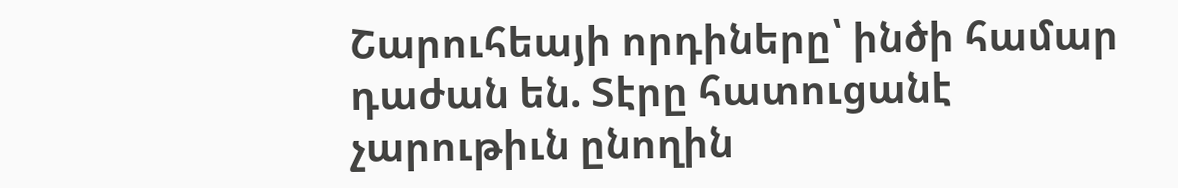Շարուհեայի որդիները՝ ինծի համար դաժան են. Տէրը հատուցանէ չարութիւն ընողին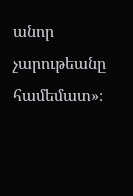անոր չարութեանը համեմատ»։